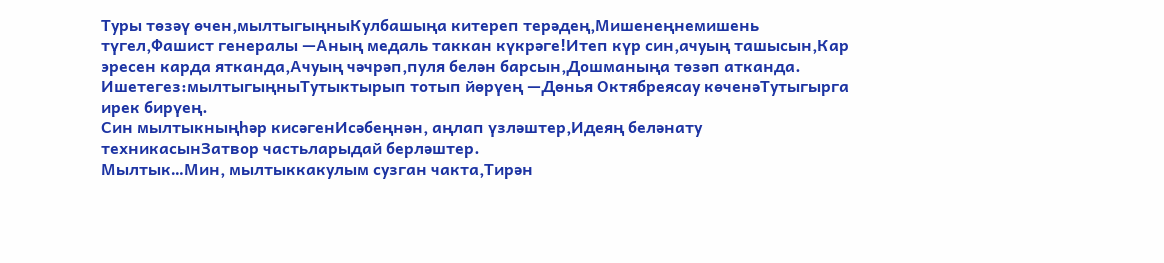Туры төзәү өчен,мылтыгыңныКулбашыңа китереп терәдең,Мишенеңнемишень түгел,Фашист генералы —Аның медаль таккан күкрәге!Итеп күр син,ачуың ташысын,Кар эресен карда ятканда,Ачуың чәчрәп,пуля белән барсын,Дошманыңа төзәп атканда.
Ишетегез:мылтыгыңныТутыктырып тотып йөрүең —Дөнья Октябреясау көченәТутыгырга ирек бирүең.
Син мылтыкныңһәр кисәгенИсәбеңнән, аңлап үзләштер,Идеяң беләнату техникасынЗатвор частьларыдай берләштер.
Мылтык…Мин, мылтыккакулым сузган чакта,Тирән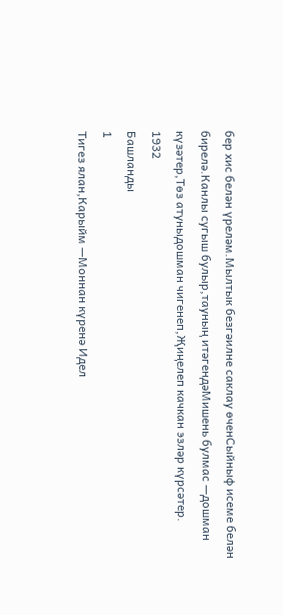бер хис белән үреләм.Мылтык безгәилне саклау өченСыйныф исеме белән бирелә.Канлы сугыш булыр,тауның итәгендәМишень булмас —дошман күзәтер,Төз атуныдошман чигенеп,Җиңелеп качкан эзләр күрсәтер.
1932
Башланды
1
Тигез ялан,Карыйм —Моннан күренә Идел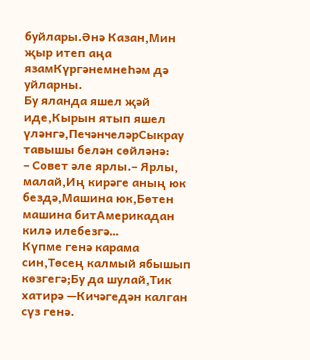буйлары.Әнә Казан,Мин җыр итеп аңа язамКүргәнемнеҺәм дә уйларны.
Бу яланда яшел җәй иде,Кырын ятып яшел үләнгә,ПечәнчеләрСыкрау тавышы белән сөйләнә:
– Совет әле ярлы.– Ярлы, малай,Иң кирәге аның юк бездә,Машина юк,Бөтен машина битАмерикадан килә илебезгә…
Күпме генә карама син,Төсең калмый ябышып көзгегә;Бу да шулай,Тик хатирә —Кичәгедән калган сүз генә.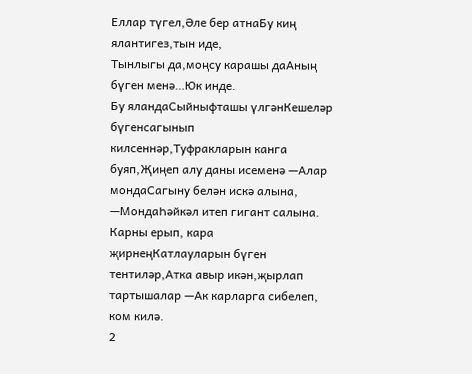Еллар түгел,Әле бер атнаБу киң ялантигез,тын иде,
Тынлыгы да,моңсу карашы даАның бүген менә…Юк инде.
Бу яландаСыйныфташы үлгәнКешеләр бүгенсагынып килсеннәр,Туфракларын канга буяп,Җиңеп алу даны исеменә —Алар мондаСагыну белән искә алына, —МондаҺәйкәл итеп гигант салына.
Карны ерып, кара җирнеңКатлауларын бүген тентиләр,Атка авыр икән,җырлап тартышалар —Ак карларга сибелеп, ком килә.
2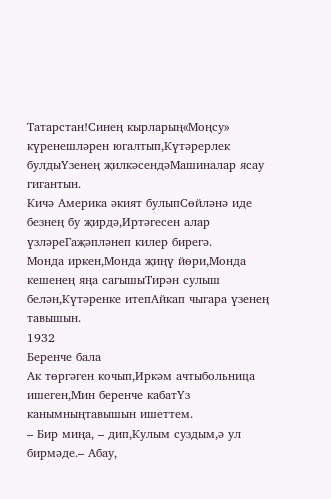Татарстан!Синең кырларың«Моңсу» күренешләрен югалтып,Күтәрерлек булдыҮзенең җилкәсендәМашиналар ясау гигантын.
Кичә Америка әкият булыпСөйләнә иде безнең бу җирдә,Иртәгесен алар үзләреГаҗәпләнеп килер бирегә.
Монда иркен,Монда җиңү йөри,Монда кешенең яңа сагышыТирән сулыш белән,Күтәренке итепАйкап чыгара үзенең тавышын.
1932
Беренче бала
Ак төргәген кочып,Иркәм ачтыбольница ишеген,Мин беренче кабатҮз канымныңтавышын ишеттем.
– Бир миңа, – дип,Кулым суздым,ә ул бирмәде.– Абау,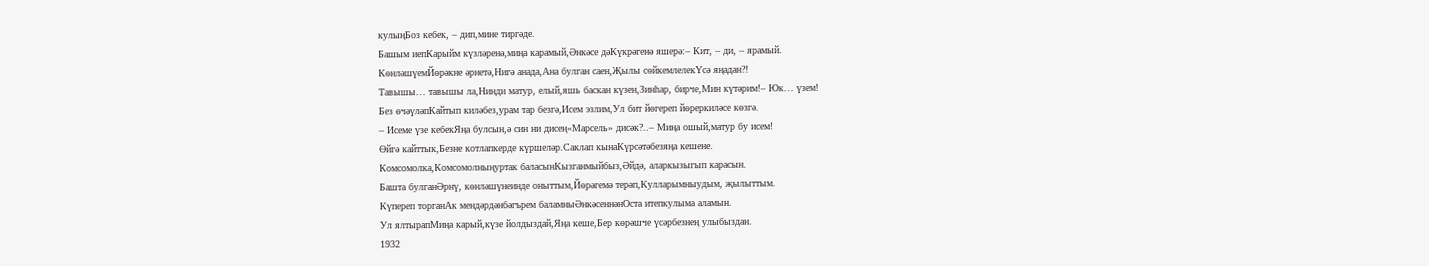кулыңБоз кебек, – дип,мине тиргәде.
Башым иепКарыйм күзләренә,миңа карамый,Әнкәсе дәКүкрәгенә яшерә:– Кит, – ди, – ярамый.
КөнләшүемЙөрәкне әрнетә,Нигә анада,Ана булган саен,Җылы сөйкемлелекҮсә яңадан?!
Тавышы… тавышы ла,Нинди матур, елый,яшь баскан күзен,Зинһар, бирче,Мин күтәрим!– Юк… үзем!
Без өчәүләпКайтып киләбез,урам тар безгә,Исем эзлим,Ул бит йөгереп йөреркиләсе көзгә.
– Исеме үзе кебекЯңа булсын,ә син ни дисең«Марсель» дисәк?..– Миңа ошый,матур бу исем!
Өйгә кайттык,Безне котлапкерде күршеләр.Саклап кынаКүрсәтәбезяңа кешене.
Комсомолка,Комсомолныңуртак баласынКызганмыйбыз,Әйдә, аларкызыгып карасын.
Башта булганӘрнү, көнләшүнеинде оныттым,Йөрәгемә терәп,Кулларымныудым, җылыттым.
Күпереп торганАк мендәрдәнбәгърем баламныӘнкәсеннәнОста итепкулыма аламын.
Ул ялтырапМиңа карый,күзе йолдыздай,Яңа кеше,Бер көрәшче үсәрбезнең улыбыздан.
1932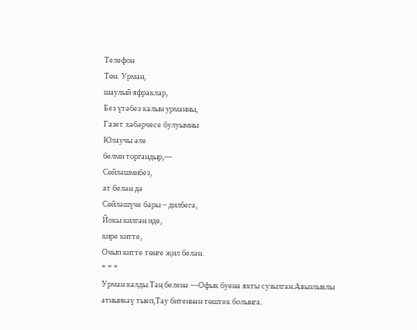Телефон
Төн. Урман,
шаулый яфраклар,
Без үтәбез калын урманны,
Газет хәбәрчесе булуымны
Юлаучы әле
белми торгандыр,—
Сөйләшмибез,
ат белән дә
Сөйләшүче бары – дилбегә,
Йокы килгән иде,
кире китте,
Очып китте төнге җил белән.
* * *
Урман калды.Таң беленә —Офык буена якты сузылган.Авызлыклы атныикәү тыеп,Тау битеннән төштек болынга.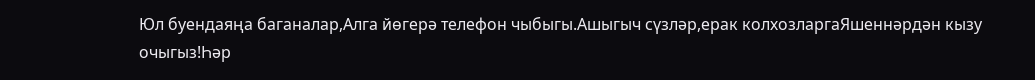Юл буендаяңа баганалар,Алга йөгерә телефон чыбыгы.Ашыгыч сүзләр,ерак колхозларгаЯшеннәрдән кызу очыгыз!Һәр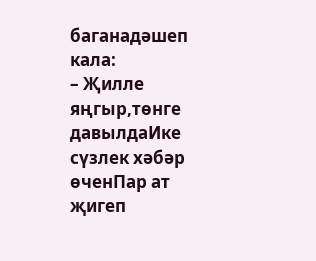баганадәшеп кала:
– Җилле яңгыр,төнге давылдаИке сүзлек хәбәр өченПар ат җигеп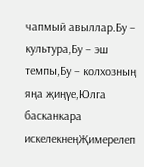чапмый авыллар.Бу – культура,Бу – эш темпы,Бу – колхозның яңа җиңүе,Юлга басканкара искелекнеңҖимерелеп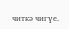читкә чигүе.